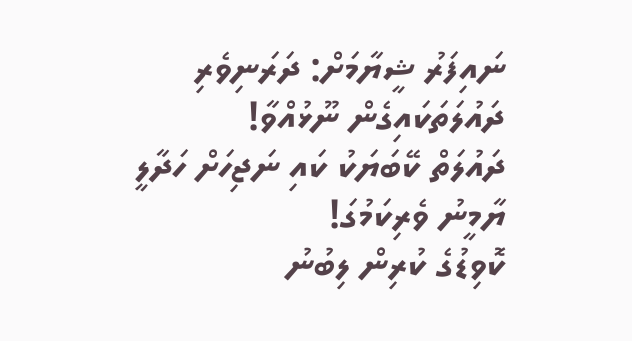ނައިފަރު ޝީޔާމަށް: ދަރަނިވެރި ދައުލަތަކައިގެން ނޫޅުއްވާ!
ދައުލަތް ކޭބަޔަކު ކައި ނަޖިހަށް ހަދާލީ ޔާމީނު ވެރިކަމުގަ!
ކޮވިޑުގެ ކުރިން ލިބުނު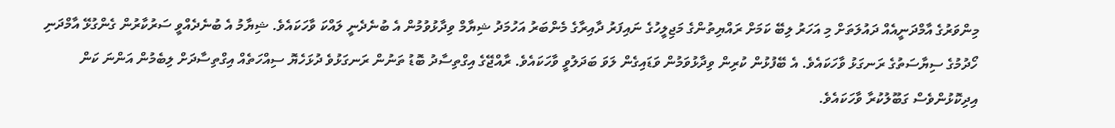މިންވަރުގެ އާމްދަނީއެއް ދައުލަތަށް މި އަހަރު ލިބޭ ކަމަށް ރައްޔިތުންގެ މަޖިލީހުގެ ނައިފަރު ދާއިރާގެ މެންބަރު އަހުމަދު ޝިޔާމް ވިދާޅުވުމުން އެ ބުނެދެނީ ލައްކަ ވާހަކައެވެ. ޝިޔާމު އެ ބުނެދެއްވީ ސަރުކާރުން ގެންގުޅޭ އާމްދަނި ހޯދުމުގެ ސިޔާސަތުގެ ރަނގަޅު ވާހަކައެވެ. އެ ބޭފުޅުން ކުރިން ވިދާޅުވަމުން ވަޑައިގެން ލަވަ ބަދަލުވީ ވާހަކައެވެ. ރާއްޖޭގެ އިގްތިސާދު ބޮޑު ތަނުން ރަނގަޅުވެ ދުޅަހެޔޮ ސިއްހަތެއް އިގްތިސާދަށް ލިބެމުން އަންނަ ކަން އިދިކޮޅުންވެސް ގަބޫލުކުރާ ވާހަކައެވެ.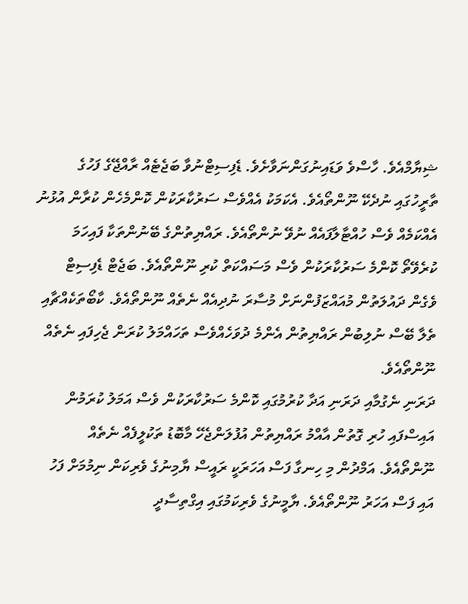ޝިޔާމްއެވެ. ހާސްވެ ވަޑައިނުގަންނަވާށެވެ. ޑެފިސިޓްނުވާ ބަޖެޓެއް ރާއްޖޭގެ ފަހުގެ ތާރީހުގައި ނުދެކޭ ނޫންތޯއެވެ. އެކަމަކު އެއްވެސް ސަރުކާރަކުން ކޮންމެހެން ކުރާން އުޅުނު އެއްކަމެއް ވެސް ހުއްޓާލާފައެއް ނުވޭ ނުންތޯއެވެ. ރައްޔިތުންގެ ބޭނުންތަކާ ފައިހަމަ ކުރެވޭތޯ ކޮންމެ ސަރުކާރަކުން ވެސް މަސައްކަތް ކުރި ނޫންތޯއެވެ. ބަޖެޓް ޑެފިސިޓް ވެގެން ދައުލަތުން މުއައްޒަފުންނަށް މުސާރަ ނުދިއެއް ނެތެއް ނޫންތޯއެވެ. ކާބޯތަކެއްޗާއި ތެލާ ބޭސް ނުލިބުން ރައްޔިތުން އެންމެ ދުވަހެއްވެސް ތަހައްމަލު ކުރަން ޖެހިފައި ނެތެއް ނޫންތޯއެވެ.
ދަރަނި ނެގުމާއި ދަރަނި އަދާ ކުރުމުގައި ކޮންމެ ސަރުކާރަކުން ވެސް އަމަލު ކުރަމުން އައިސްފައި ހުރި ގޮތުން އާއްމު ރައްޔިތުން އުފުލަންޖެހޭ މާބޮޑު ތަކުލީފެއް ނެތެއް ނޫންތޯއެވެ. އަމްދުން މި ހިނގާ ފަސް އަހަރަކީ ރައީސް ޔާމިނުގެ ވެރިކަން ނިމުމަށް ފަހު އައި ފަސް އަހަރު ނޫންތޯއެވެ. ޔާމީނުގެ ވެރިކަމުގައި އިގްތިސާދީ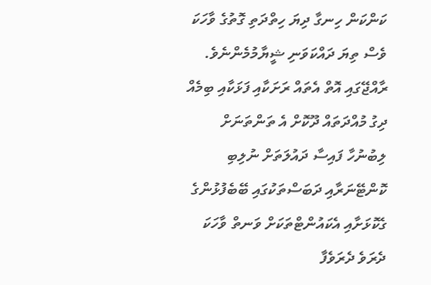ކަންކަން ހިނގާ ދިޔަ ހިތްދަތި ގޮތުގެ ވާހަކަ ވެސް ތިޔަ ދައްކަވަނި ޝީޔާމުމެންނެވެ.
ރާއްޖޭގައި އޮތް އެތައް ރަށަކާއި ފަޅަކާއި ބިމެއް ދިގު މުއްދަތައް ދޫކޮށް އެ ތަންތަނަށް ލިބުނުހާ ފައިސާ ދައުލަތަށް ނުލިބި ކޮންޓޭނަރާއި ދަބަސްތަކުގައި ބޭބެފުޅުންގެ ގެކޮޅަށާއި އެކައުންޓްތަކަށް ވަނތް ވާހަކަ ދެރަވެ ދެރަވެފާ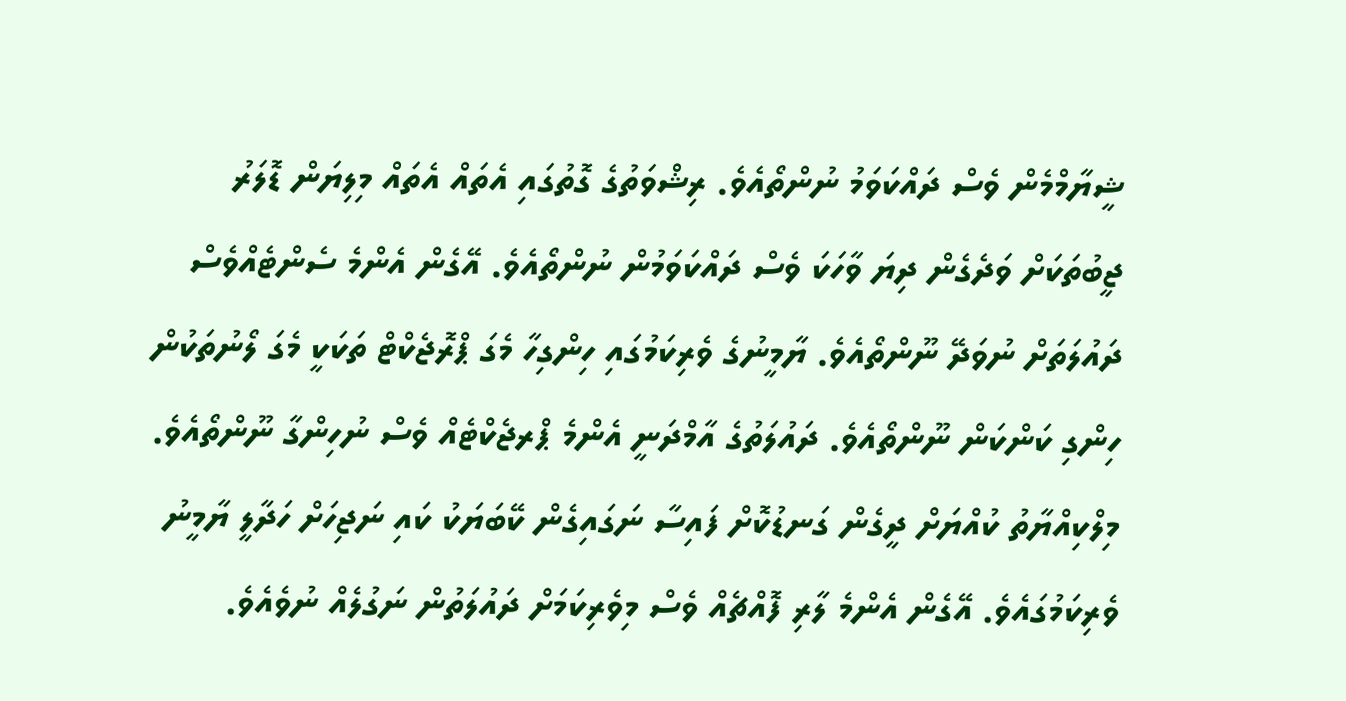ޝީޔާމްމެން ވެސް ދައްކަވަމު ނުންތޯއެވެ. ރިޝްވަތުގެ ގޮތުގައި އެތައް އެތައް މިލިޔަން ޑޮލަރު ޖީބުތަކަށް ވަދެގެން ދިޔަ ވާހަކަ ވެސް ދައްކަވަމުން ނުންތޯއެވެ. އޭގެން އެންމެ ސެންޓެއްވެސް ދައުލަތަށް ނުވަދޭ ނޫންތޯއެވެ. ޔާމީނުގެ ވެރިކަމުގައި ހިންގިހާ މެގަ ޕްރޮޖެކްޓް ތަކަކީ މެގަ ލޯނުތަކުން ހިންގި ކަންކަން ނޫންތޯއެވެ. ދައުލަތުގެ އާމްދަނީ އެންމެ ޕްރޖެކްޓެއް ވެސް ނުހިންގާ ނޫންތޯއެވެ.
މިލްކިއްޔާތު ކުއްޔަށް ދީގެން ގަނޑުކޮށް ފައިސާ ނަގައިގެން ކޭބަޔަކު ކައި ނަޖިހަށް ހަދާލީ ޔާމީނު ވެރިކަމުގައެވެ. އޭގެން އެންމެ ލާރި ފޮއްޗެއް ވެސް މިވެރިކަމަށް ދައުލަތުން ނަގުލެއް ނުވެއެވެ.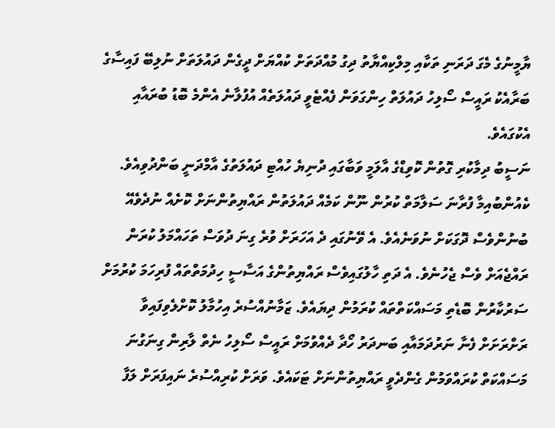ޔާމީނުގެ މެގަ ދަރަނި ތަކާއި މިލްކިއްޔާތު ދިގު މުއްދަތަށް ކުއްޔަށް ދީގެން ދައުލަތަށް ނުލިބޭ ފައިސާގެ ބަރާއެކު ރައީސް ސޯލިހު ދައުލަތް ހިންގަވަން ފެއްޓެވީ ދައުލަތެއް އުފުލާނެ އެންމެ ބޮޑު ބުރައާއި އެކުގައެވެ.
ނަސީބު ދިމާކުރި ގޮތުން ކޮވިޑްގެ އާލަމީ ވަބާގައި ދުނިޔެ ހުއްޓި ދައުލަތުގެ އާމްދަނީ ބަންދުވިއެވެ. ކެއުންބުއިމާ ފުރާނަ ސަލާމަތް ކުރުން ނޫން ކަމެއް ދައުލަތުން ރައްޔިތުންނަށް ކޮށެއް ނުދެވެއޭ ބުނުންވެސް ދޮގަކަށް ނުވަނެއެވެ. އެ ވޭނުގައި ދެ އަހަރަށް ވުރެ ގިނަ ދުވަސް ތަހައްމަލު ކުރަން ރައްޖެއަށް ވެސް ޖެހުނެވެ. އެ ދަތި ހާލުގައިވެސް ރައްޔިތުންގެ އަސާސީ ހިދުމަތްތައް ފުރިހަމަ ކުރުމަށް ސަރުކާރުން ބޮޑެތި މަސައްކަތްތައް ކުރަމުން ދިޔައެވެ. ޒަމާނުއްސުރެ އިހުމާލު ކޮށްލެވިފައިވާ ރަށްރަށަށް ފެނާ ނަރުދަމައާއި ބަނދަރު ހޯދާ ދެއްވުމަށް ރައީސް ސޯލިހު ނެތް ލާރިން ގިނަގުނަ މަސައްކަތް ކުރައްވަމުން ގެންދެވީ ރައްޔިތުންނަށް ޓަކައެވެ. ވަރަށް ކުރިއްސުރެ ނައިފަރަށް ލަފާ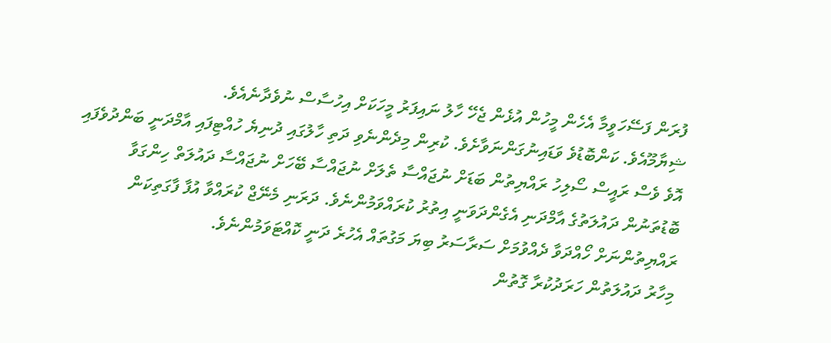ފުރަން ފަސޭހަވީމާ އެހެން މީހުން އުޅެން ޖެހޭ ހާލު ނައިފަރު މީހަކަށް އިހުސާސް ނުވެދާނެއެވެ.
ޝިޔާމޫއެވެ. ކަންބޮޑުވެ ވަޑައިނުގަންނަވާށެވެ. ކުރިން މިދެންނެވި ދަތި ހާލުގައި ދުނިޔެ ހުއްޓިފައި އާމްދަނީ ބަންދުވެފައި އޮވެ ވެސް ރައީސް ސޯލިހު ރައްޔިތުން ބަޑަށް ނުޖައްސާ ތެލަށް ނުޖައްސާ ބޭހަށް ނުޖައްސާ ދައުލަތް ހިންގަވާ ބޮޑުތަނުން ދައުލަތުގެ އާމްދަނި އެގެންދަވަނީ އިތުރު ކުރައްވަމުންނެވެ. ދަރަނި މެނޭޖް ކުރައްވާ އުފާ ފާގަތިކަން ރައްޔިތުންނަށް ހޯއްދަވާ ދެއްވުމަށް ސަރާސަރު ބިޔަ މަގުތައް އެހުރެ ދަނީ ކޮއްޓަވަމުންނެވެ.
މިހާރު ދައުލަތުން ހަރަދުކުރާ ގޮތުން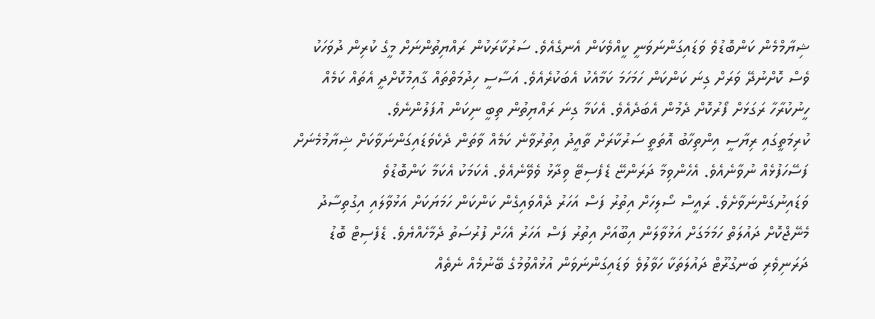ޝިޔާމްމެން ކަންބޮޑުވެ ވަޑައިގަންނަވަނީ ކީއްވެކަން އެނގެއެވެ. ސަރުކާރަކުން ރައްޔިތުންނަށް މީގެ ކުރިން ދުވަހަކު ވެސް ކޮށްނުދޭ ވަރަށް ގިނަ ކަންކަން ހަމަހަމަ ކަމާއެކު އެބަކުރެއެވެ. އަސާސީ ހިދުމަތްތައް ގާއިމުކޮށްދީ އެތައް ކަމެއް ހީނުކުރާހާ ރަގަޅަށް ފޯރުކޮށް ދެމުން އެބަދެއެވެ. އެކަމާ ގިނަ ރައްޔިތުން ތިބީ ނިކަން އުފަލުންނެވެ.
ކުރިމަތީގައި ރިޔާސީ އިންތިހާބު އޮތަތީ ސަރުކާރަށް ތާއީދު އިތުރުވާނެ ކަމެއް ވާތަން ދެކެވަޑައިގަންނަވާކަށް ޝިޔާމުމެނަށް ފަސޭހަފުޅެއް ނުވާނެއެވެ. އެހެންވިމާ ދަރަންޏޭ ޑެފެސިޓޭ ވިދާޅު ވެވޭނެއެވެ. އެކަމަކު އެކަމާ ކަންބޮޑުވެ ވަޑައިނުގަންނަވާށެވެ. ރައީސް ސޯލިހަށް އިތުރު ފަސް އަހަރު ދެއްވައިގެން ކަންކަން ހަމަޔަކަށް އަޅުވާލައި އިގުތިސާދު މެނޭޖްކޮށް ދައުލަތް ހަމަމަގަށް އަޅުވާލަން އިބޫއަށް އިތުރު ފަސް އަހަރު އެހަށް ފުރުސަތު ދެމާހެއްޔެވެ. ޑެފެސިޓް ބޮޑު ދަރަނިވެރި ބަނގުރޫޓް ދައުލަތަކާ ހަވާލުވެ ވަޑައިގަންނަވަން އުޅުއްވުމުގެ ބޭނުމެއް ނެތެއް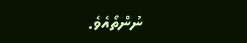ނުންތޯއެވެ.